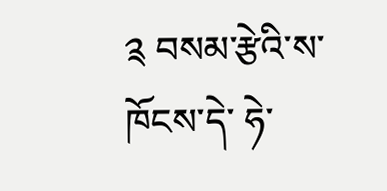༉ བསམ་རྩེའི་ས་ཁོངས་དེ་ ཧེ་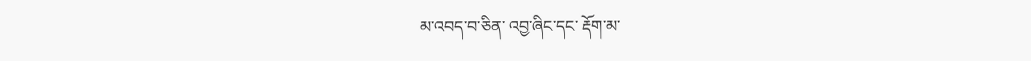མ་འབད་བ་ཅིན་ འབྱ་ཞིང་དང་ རྡོག་མ་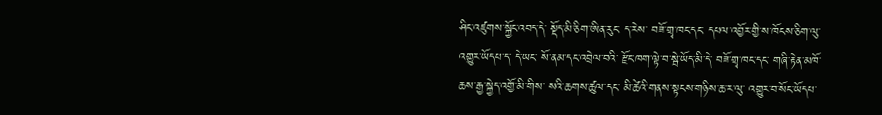ཤིང་འཛུགས་སྐྱོང་འབད་དེ་ སྡོད་མི་ཅིག་ཨིན་རུང་ ད་རེས་ བཟོ་གྲྭ་ཁང་དང་ དཔལ་འབྱོར་གྱི་ས་ཁོངས་ཅིག་ལུ་འགྱུར་ཡོདཔ་ད་ དེ་ཡང་ སོ་ནམ་དང་འབྲེལ་བའི་ རྫོང་ཁག་ལྟེ་བ་སྦེ་ཡོད་མི་དེ་ བཟོ་གྲྭ་ཁང་དང་ གཞི་རྟེན་མཁོ་ཆས་རྒྱ་སྐྱེད་འགྱོ་མི་གིས་ སའི་ཆགས་ཚུལ་དང་ མི་ཚེའི་གནས་སྟངས་གཉིས་ཆ་ར་ལུ་ འགྱུར་བ་སོང་ཡོདཔ་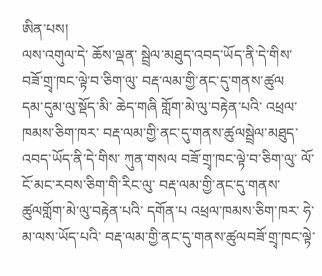ཨིན་པས།
ལས་འགུལ་དེ་ ཆོས་ལྡན་ སྦྲེལ་མཐུད་འབད་ཡོད་ནི་དེ་གིས་ བཟོ་གྲྭ་ཁང་ལྟེ་བ་ཅིག་ལུ་ བརྡ་ལམ་གྱི་ནང་དུ་གནས་ཚུལ
དམ་དུམ་ལུ་སྡོད་མི་ ཆེད་གཞི གློག་མེ་ལུ་བརྟེན་པའི་ འཕྲལ་ཁམས་ཅིག་ཁར་ བརྡ་ལམ་གྱི་ནང་དུ་གནས་ཚུལསྦྲེལ་མཐུད་འབད་ཡོད་ནི་དེ་གིས་ ཀུན་གསལ བཟོ་གྲྭ་ཁང་ལྟེ་བ་ཅིག་ལུ་ ལོ་ངོ་མང་རབས་ཅིག་གི་རིང་ལུ་ བརྡ་ལམ་གྱི་ནང་དུ་གནས་ཚུལགློག་མེ་ལུ་བརྟེན་པའི་ དགོན་པ འཕྲལ་ཁམས་ཅིག་ཁར་ ཧེ་མ་ལས་ཡོད་པའི་ བརྡ་ལམ་གྱི་ནང་དུ་གནས་ཚུལབཟོ་གྲྭ་ཁང་ལྟེ་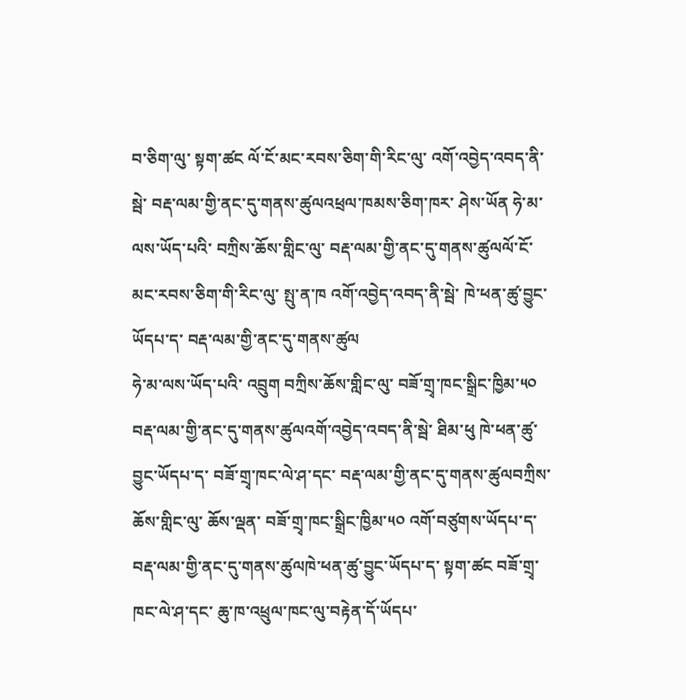བ་ཅིག་ལུ་ སྟག་ཚང ལོ་ངོ་མང་རབས་ཅིག་གི་རིང་ལུ་ འགོ་འབྱེད་འབད་ནི་སྦེ་ བརྡ་ལམ་གྱི་ནང་དུ་གནས་ཚུལའཕྲལ་ཁམས་ཅིག་ཁར་ ཤེས་ཡོན ཧེ་མ་ལས་ཡོད་པའི་ བཀྲིས་ཆོས་གླིང་ལུ་ བརྡ་ལམ་གྱི་ནང་དུ་གནས་ཚུལལོ་ངོ་མང་རབས་ཅིག་གི་རིང་ལུ་ སྤུ་ན་ཁ འགོ་འབྱེད་འབད་ནི་སྦེ་ ཁེ་ཕན་ཚུ་བྱུང་ཡོདཔ་ད་ བརྡ་ལམ་གྱི་ནང་དུ་གནས་ཚུལ
ཧེ་མ་ལས་ཡོད་པའི་ འབྲུག བཀྲིས་ཆོས་གླིང་ལུ་ བཟོ་གྲྭ་ཁང་སྒྲིང་ཁྱིམ་༥༠ བརྡ་ལམ་གྱི་ནང་དུ་གནས་ཚུལའགོ་འབྱེད་འབད་ནི་སྦེ་ ཐིམ་ཕུ ཁེ་ཕན་ཚུ་བྱུང་ཡོདཔ་ད་ བཟོ་གྲྭ་ཁང་ལེ་ཤ་དང་ བརྡ་ལམ་གྱི་ནང་དུ་གནས་ཚུལབཀྲིས་ཆོས་གླིང་ལུ་ ཆོས་ལྡན་ བཟོ་གྲྭ་ཁང་སྒྲིང་ཁྱིམ་༥༠ འགོ་བཙུགས་ཡོདཔ་ད་ བརྡ་ལམ་གྱི་ནང་དུ་གནས་ཚུལཁེ་ཕན་ཚུ་བྱུང་ཡོདཔ་ད་ སྟག་ཚང བཟོ་གྲྭ་ཁང་ལེ་ཤ་དང་ ཆུ་ཁ་འཕྲུལ་ཁང་ལུ་བརྟེན་དོ་ཡོདཔ་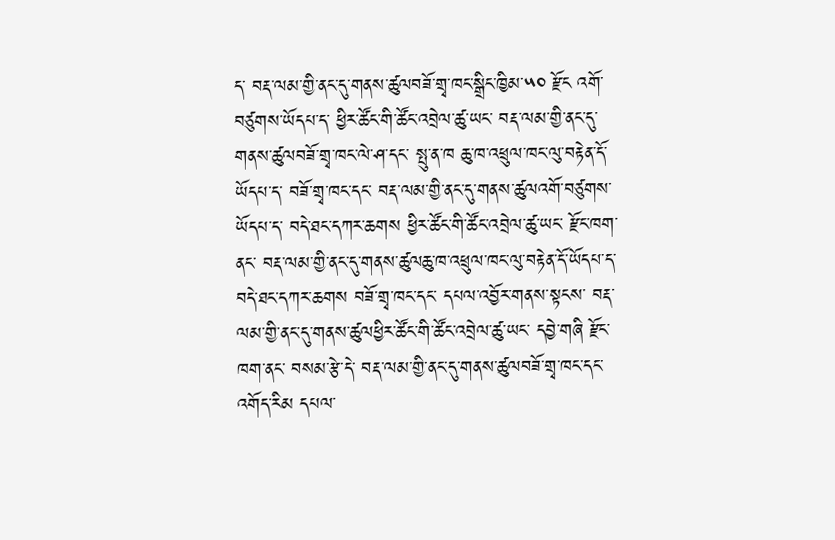ད་ བརྡ་ལམ་གྱི་ནང་དུ་གནས་ཚུལབཟོ་གྲྭ་ཁང་སྒྲིང་ཁྱིམ་༥༠ རྫོང འགོ་བཙུགས་ཡོདཔ་ད་ ཕྱིར་ཚོང་གི་ཚོང་འབྲེལ་ཚུ་ཡང་ བརྡ་ལམ་གྱི་ནང་དུ་གནས་ཚུལབཟོ་གྲྭ་ཁང་ལེ་ཤ་དང་ སྤུ་ན་ཁ ཆུ་ཁ་འཕྲུལ་ཁང་ལུ་བརྟེན་དོ་ཡོདཔ་ད་ བཟོ་གྲྭ་ཁང་དང་ བརྡ་ལམ་གྱི་ནང་དུ་གནས་ཚུལའགོ་བཙུགས་ཡོདཔ་ད་ བདེ་ཐང་དཀར་ཆགས ཕྱིར་ཚོང་གི་ཚོང་འབྲེལ་ཚུ་ཡང་ རྫོང་ཁག་ནང་ བརྡ་ལམ་གྱི་ནང་དུ་གནས་ཚུལཆུ་ཁ་འཕྲུལ་ཁང་ལུ་བརྟེན་དོ་ཡོདཔ་ད་ བདེ་ཐང་དཀར་ཆགས བཟོ་གྲྭ་ཁང་དང་ དཔལ་འབྱོར་གནས་སྟངས་ བརྡ་ལམ་གྱི་ནང་དུ་གནས་ཚུལཕྱིར་ཚོང་གི་ཚོང་འབྲེལ་ཚུ་ཡང་ དབྱེ་གཞི རྫོང་ཁག་ནང་ བསམ་རྩེ་དེ་ བརྡ་ལམ་གྱི་ནང་དུ་གནས་ཚུལབཟོ་གྲྭ་ཁང་དང་ འགོད་རིམ དཔལ་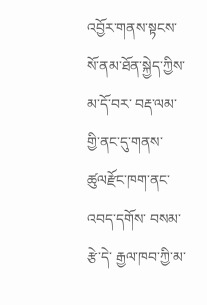འབྱོར་གནས་སྟངས་ སོ་ནམ་ཐོན་སྐྱེད་ཀྱིས་མ་དོ་བར་ བརྡ་ལམ་གྱི་ནང་དུ་གནས་ཚུལརྫོང་ཁག་ནང་ འབད་དགོས་ བསམ་རྩེ་དེ་ རྒྱལ་ཁབ་ཀྱི་མ་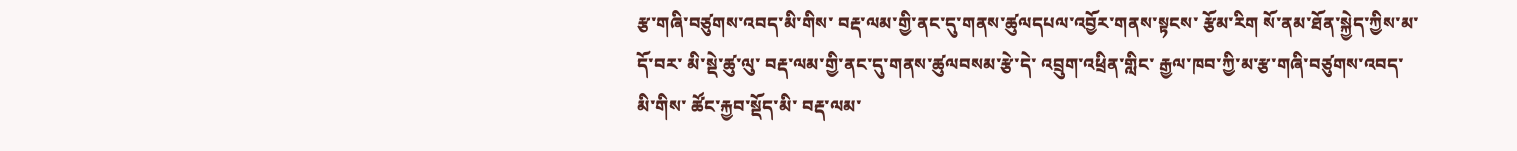རྩ་གཞི་བཙུགས་འབད་མི་གིས་ བརྡ་ལམ་གྱི་ནང་དུ་གནས་ཚུལདཔལ་འབྱོར་གནས་སྟངས་ རྩོམ་རིག སོ་ནམ་ཐོན་སྐྱེད་ཀྱིས་མ་དོ་བར་ མི་སྡེ་ཚུ་ལུ་ བརྡ་ལམ་གྱི་ནང་དུ་གནས་ཚུལབསམ་རྩེ་དེ་ འབྲུག་འཕྲིན་གླིང་ རྒྱལ་ཁབ་ཀྱི་མ་རྩ་གཞི་བཙུགས་འབད་མི་གིས་ ཚོང་རྐྱབ་སྡོད་མི་ བརྡ་ལམ་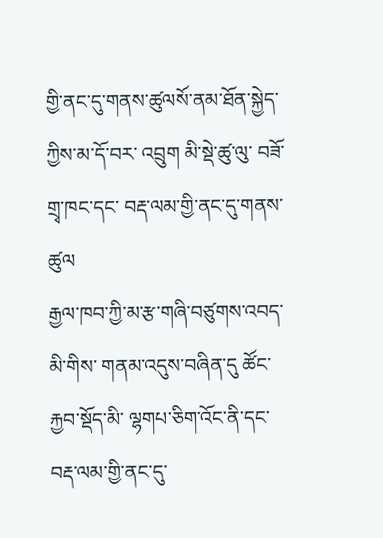གྱི་ནང་དུ་གནས་ཚུལསོ་ནམ་ཐོན་སྐྱེད་ཀྱིས་མ་དོ་བར་ འབྲུག མི་སྡེ་ཚུ་ལུ་ བཟོ་གྲྭ་ཁང་དང་ བརྡ་ལམ་གྱི་ནང་དུ་གནས་ཚུལ
རྒྱལ་ཁབ་ཀྱི་མ་རྩ་གཞི་བཙུགས་འབད་མི་གིས་ གནམ་འདུས་བཞིན་དུ ཚོང་རྐྱབ་སྡོད་མི་ ལྷགཔ་ཅིག་འོང་ནི་དང་ བརྡ་ལམ་གྱི་ནང་དུ་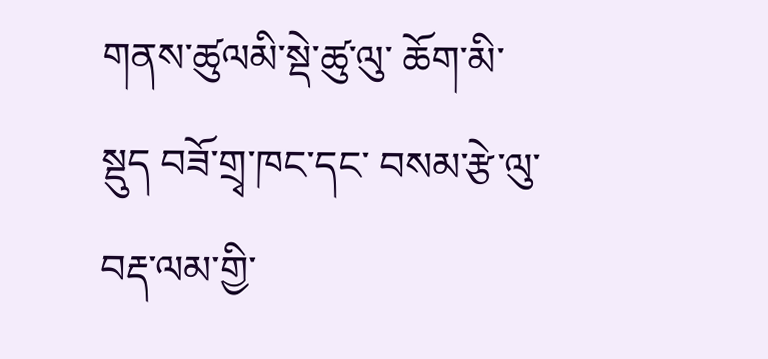གནས་ཚུལམི་སྡེ་ཚུ་ལུ་ ཆོག་མི་སྡུད བཟོ་གྲྭ་ཁང་དང་ བསམ་རྩེ་ལུ་ བརྡ་ལམ་གྱི་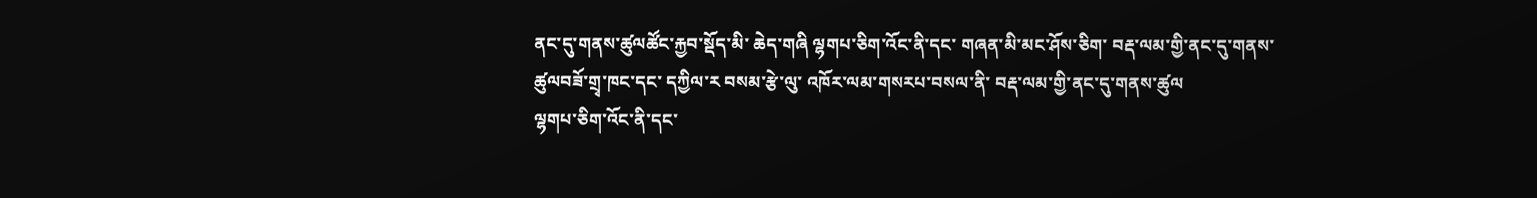ནང་དུ་གནས་ཚུལཚོང་རྐྱབ་སྡོད་མི་ ཆེད་གཞི ལྷགཔ་ཅིག་འོང་ནི་དང་ གཞན་མི་མང་ཤོས་ཅིག་ བརྡ་ལམ་གྱི་ནང་དུ་གནས་ཚུལབཟོ་གྲྭ་ཁང་དང་ དཀྱིལ་ར བསམ་རྩེ་ལུ་ འཁོར་ལམ་གསརཔ་བསལ་ནི་ བརྡ་ལམ་གྱི་ནང་དུ་གནས་ཚུལ
ལྷགཔ་ཅིག་འོང་ནི་དང་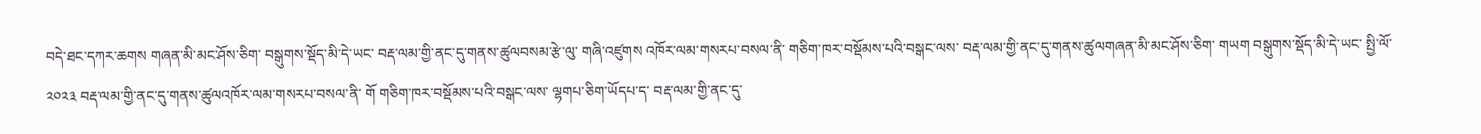བདེ་ཐང་དཀར་ཆགས གཞན་མི་མང་ཤོས་ཅིག་ བསྒུགས་སྡོད་མི་དེ་ཡང་ བརྡ་ལམ་གྱི་ནང་དུ་གནས་ཚུལབསམ་རྩེ་ལུ་ གཞི་འཛུགས འཁོར་ལམ་གསརཔ་བསལ་ནི་ གཅིག་ཁར་བསྡོམས་པའི་བསྒང་ལས་ བརྡ་ལམ་གྱི་ནང་དུ་གནས་ཚུལགཞན་མི་མང་ཤོས་ཅིག་ གཡག བསྒུགས་སྡོད་མི་དེ་ཡང་ སྤྱི་ལོ་༢༠༢༣ བརྡ་ལམ་གྱི་ནང་དུ་གནས་ཚུལའཁོར་ལམ་གསརཔ་བསལ་ནི་ གོ གཅིག་ཁར་བསྡོམས་པའི་བསྒང་ལས་ ལྷགཔ་ཅིག་ཡོདཔ་ད་ བརྡ་ལམ་གྱི་ནང་དུ་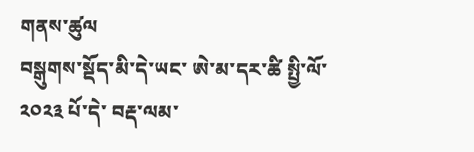གནས་ཚུལ
བསྒུགས་སྡོད་མི་དེ་ཡང་ ཨེ་མ་དར་ཚི སྤྱི་ལོ་༢༠༢༣ པོ་དེ་ བརྡ་ལམ་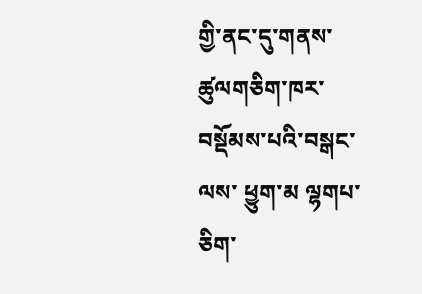གྱི་ནང་དུ་གནས་ཚུལགཅིག་ཁར་བསྡོམས་པའི་བསྒང་ལས་ ཕྱུག་མ ལྷགཔ་ཅིག་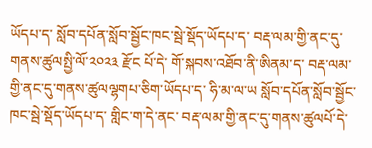ཡོདཔ་ད་ སློབ་དཔོན་སློབ་སྦྱོང་ཁང་སྦེ་སྡོད་ཡོདཔ་ད་ བརྡ་ལམ་གྱི་ནང་དུ་གནས་ཚུལསྤྱི་ལོ་༢༠༢༣ རྫོང པོ་དེ་ གོ་སྐབས་འཐོབ་ནི་ཨིནམ་ད་ བརྡ་ལམ་གྱི་ནང་དུ་གནས་ཚུལལྷགཔ་ཅིག་ཡོདཔ་ད་ ཧི་མ་ལ་ཡ སློབ་དཔོན་སློབ་སྦྱོང་ཁང་སྦེ་སྡོད་ཡོདཔ་ད་ གླིང་ག་དེ་ནང་ བརྡ་ལམ་གྱི་ནང་དུ་གནས་ཚུལཔོ་དེ་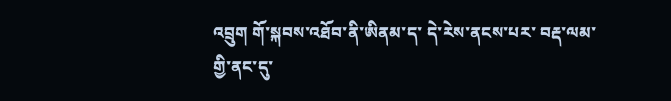འབྲུག གོ་སྐབས་འཐོབ་ནི་ཨིནམ་ད་ དེ་རེས་ནངས་པར་ བརྡ་ལམ་གྱི་ནང་དུ་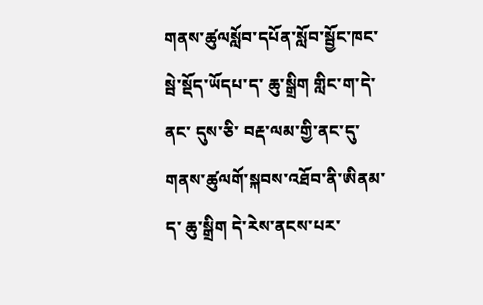གནས་ཚུལསློབ་དཔོན་སློབ་སྦྱོང་ཁང་སྦེ་སྡོད་ཡོདཔ་ད་ ཆུ་སྒྲིག གླིང་ག་དེ་ནང་ དུས་ཅི་ བརྡ་ལམ་གྱི་ནང་དུ་གནས་ཚུལགོ་སྐབས་འཐོབ་ནི་ཨིནམ་ད་ ཆུ་སྒྲིག དེ་རེས་ནངས་པར་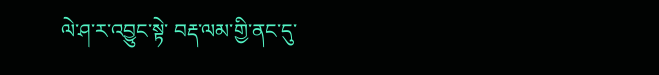ལེ་ཤ་ར་འབྱུང་སྟེ་ བརྡ་ལམ་གྱི་ནང་དུ་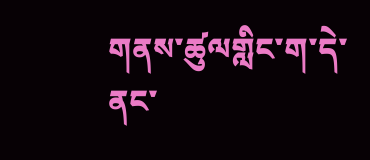གནས་ཚུལགླིང་ག་དེ་ནང་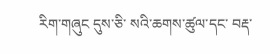རིག་གཞུང དུས་ཅི་ སའི་ཆགས་ཚུལ་དང་ བརྡ་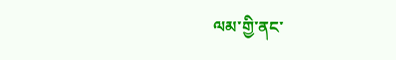ལམ་གྱི་ནང་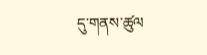དུ་གནས་ཚུལ